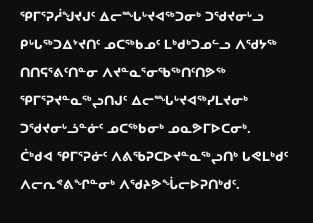ᕿᒥᕐᕈᓲᖑᔪᒍᑦ ᐃᓕᙵᒡᔪᐊᖅᑐᓂᒃ ᑐᖁᔪᓂᒡᓗ
ᑭᒡᒐᖅᑐᐃᔾᔪᑎᑦ ᓄᑕᖅᑲᓄᑦ ᒪᒃᑯᒃᑐᓄᓪᓗ ᐱᖁᔭᖅ ᑎᑎᕋᕐᕕᑦᑎᓐᓂ ᐱᔪᓐᓇᕐᓂᖃᖅᑎᑦᑎᕗᖅ ᕿᒥᕐᕈᔪᓐᓇᖅᖢᑎᒍᑦ ᐃᓕᙵᒡᔪᐊᖅᓯᒪᔪᓂᒃ ᑐᖁᔪᓂᒡᓘᓐᓃᑦ ᓄᑕᖅᑲᓂᒃ ᓄᓇᕗᒥᐅᑕᓂᒃ.
ᑖᒃᑯᐊ ᕿᒥᕐᕈᓃᑦ ᐱᕕᖃᕈᑕᐅᔪᓐᓇᖅᖢᑎᒃ ᒐᕙᒪᒃᑯᑦ ᐱᓕᕆᕝᕕᖏᓐᓂᒃ ᐱᖁᔨᕗᖔᓕᐅᕈᑎᒃᑯᑦ.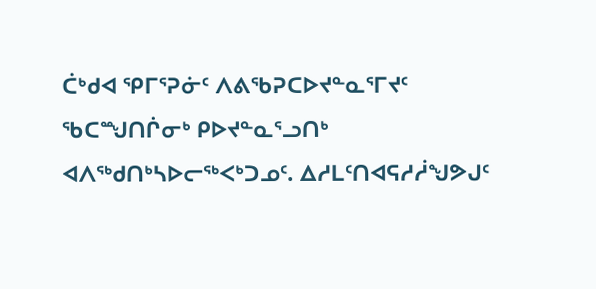ᑖᒃᑯᐊ ᕿᒥᕐᕈᓃᑦ ᐱᕕᖃᕈᑕᐅᔪᓐᓇᕐᒥᔪᑦ ᖃᑕᙳᑎᒌᓂᒃ ᑭᐅᔪᓐᓇᕐᓗᑎᒃ ᐊᐱᖅᑯᑎᒃᓴᐅᓕᖅᐸᒃᑐᓄᑦ. ᐃᓱᒪᑦᑎᐊᕋᓱᓲᖑᕗᒍᑦ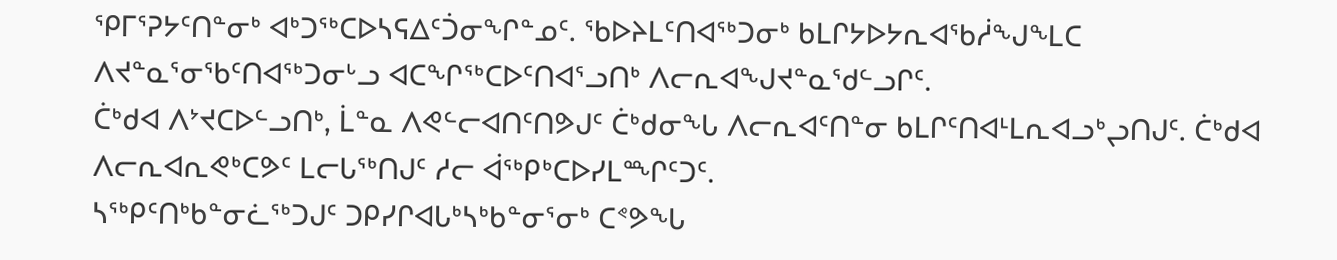ᕿᒥᕐᕈᔭᑦᑎᓐᓂᒃ ᐊᒃᑐᖅᑕᐅᓴᕋᐃᑦᑑᓂᖏᓐᓄᑦ. ᖃᐅᔨᒪᑦᑎᐊᖅᑐᓂᒃ ᑲᒪᒋᔭᐅᔭᕆᐊᖃᓲᖑᖕᒪᑕ ᐱᔪᓐᓇᕐᓂᖃᑦᑎᐊᖅᑐᓂᒡᓗ ᐊᑕᖏᖅᑕᐅᑦᑎᐊᕐᓗᑎᒃ ᐱᓕᕆᐊᖑᔪᓐᓇᖁᓪᓗᒋᑦ.
ᑖᒃᑯᐊ ᐱᔾᔪᑕᐅᓪᓗᑎᒃ, ᒫᓐᓇ ᐱᕙᓪᓕᐊᑎᑦᑎᕗᒍᑦ ᑖᒃᑯᓂᖓ ᐱᓕᕆᐊᑦᑎᓐᓂ ᑲᒪᒋᑦᑎᐊᒻᒪᕆᐊᓗᒃᖢᑎᒍᑦ. ᑖᒃᑯᐊ ᐱᓕᕆᐊᕆᕙᒃᑕᕗᑦ ᒪᓕᒐᖅᑎᒍᑦ ᓱᓕ ᐋᖅᑭᒃᑕᐅᓯᒪᙱᑦᑐᑦ.
ᓴᖅᑭᑦᑎᒃᑲᓐᓂᓛᖅᑐᒍᑦ ᑐᑭᓯᒋᐊᒐᒃᓴᒃᑲᓐᓂᕐᓂᒃ ᑕᕝᕗᖓ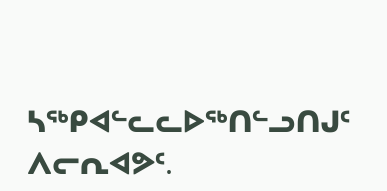ᓴᖅᑭᐊᓪᓚᓚᐅᖅᑎᓪᓗᑎᒍᑦ ᐱᓕᕆᐊᕗᑦ.